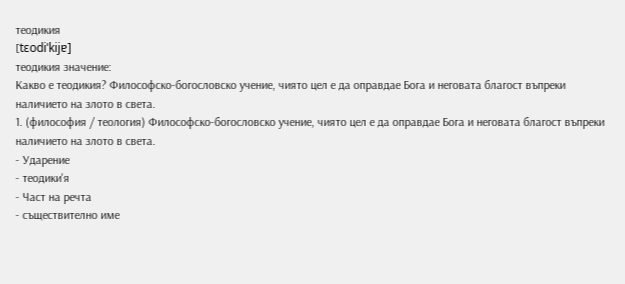теодикия
[tɛodiˈkijɐ]
теодикия значение:
Какво е теодикия? Философско-богословско учение, чиято цел е да оправдае Бога и неговата благост въпреки наличието на злото в света.
1. (философия / теология) Философско-богословско учение, чиято цел е да оправдае Бога и неговата благост въпреки наличието на злото в света.
- Ударение
- теодики'я
- Част на речта
- съществително име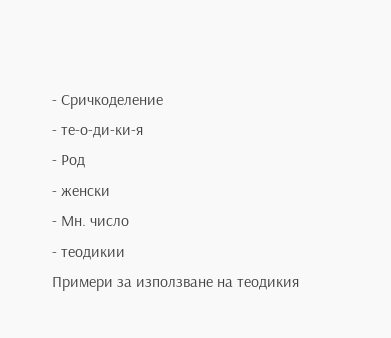- Сричкоделение
- те-о-ди-ки-я
- Род
- женски
- Мн. число
- теодикии
Примери за използване на теодикия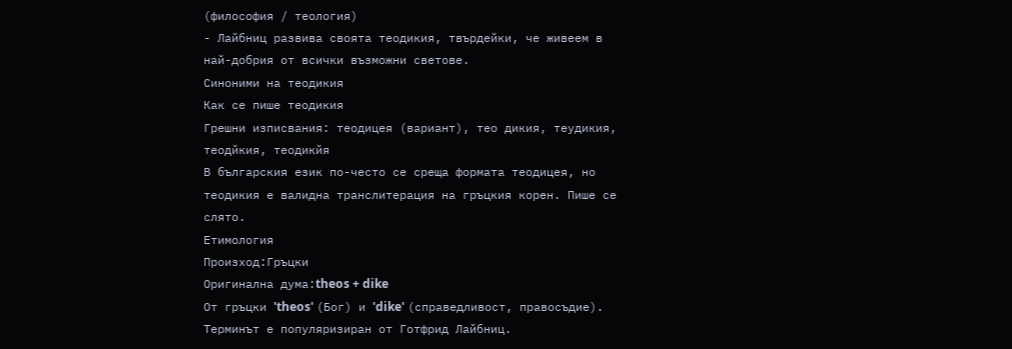(философия / теология)
- Лайбниц развива своята теодикия, твърдейки, че живеем в най-добрия от всички възможни светове.
Синоними на теодикия
Как се пише теодикия
Грешни изписвания: теодицея (вариант), тео дикия, теудикия, теодйкия, теодикйя
В българския език по-често се среща формата теодицея, но теодикия е валидна транслитерация на гръцкия корен. Пише се слято.
Етимология
Произход:Гръцки
Оригинална дума:theos + dike
От гръцки 'theos' (Бог) и 'dike' (справедливост, правосъдие). Терминът е популяризиран от Готфрид Лайбниц.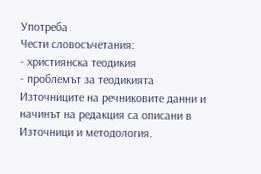Употреба
Чести словосъчетания:
- християнска теодикия
- проблемът за теодикията
Източниците на речниковите данни и начинът на редакция са описани в Източници и методология.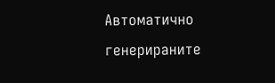Автоматично генерираните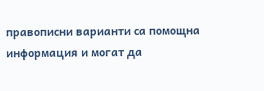правописни варианти са помощна информация и могат да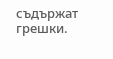съдържат грешки.